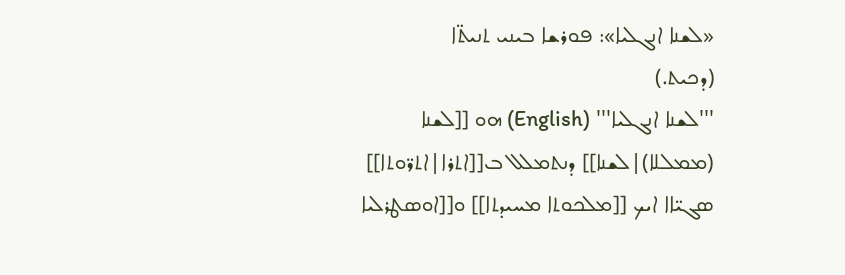«ܠܫܢܐ ܐܢܓܠܝܐ»: ܦܘܪܫܐ ܒܝܢܝ ܬܢܝܬ̈ܐ
(ܕܟܝܬ.)
'''ܠܫܢܐ ܐܢܓܠܝܐ''' (English) ܗܘ [[ܠܫܢܐ (ܡܡܠܠܐ)|ܠܫܢܐ]] ܕܢܬܡܠܠ ܒ[[ܐܬܪܐ|ܐܬܪ̈ܘܬܐ]] ܣܓܝ̈ܐܐ ܐܝܟ [[ܡܠܟܘܬܐ ܡܚܝܕܬܐ]] ܘ[[ܐܘܣܛܪܠܝܐ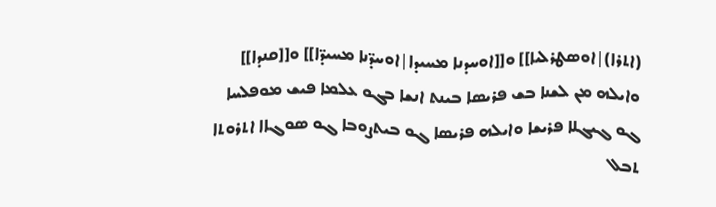(ܐܬܪܐ)|ܐܘܣܛܪܠܝܐ]] ܘ[[ܐܘܚܕܢܐ ܡܚܝܕܐ|ܐܘܚܕ̈ܢܐ ܡܚܝܕ̈ܐ]] ܘ[[ܩܢܕܐ]] ܘܐܝܠܗ ܡܢ ܠܫܢܐ ܒܫ ܦܪܝܣܐ ܒܝܢܬ ܐܢܫܐ ܒܓܘ ܥܠܡܐ ܦܝܫ ܡܘܦܠܚܐ ܓܘ ܓܝܓܠܐ ܦܪܝܫܐ ܘܐܝܠܗ ܦܪܝܣܐ ܓܘ ܒܝܬܨܘܒܐ ܓܘ ܣܘܓܐܐ ܐܬܪܘܬܐ ܬܒܠ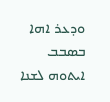ܘܕܥܪ ܐܗܐ ܒܣܒܒ ܐܝܬܘܗ ܠܫܢܐ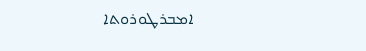ܐܡܒܪܛܘܪܘܬܐ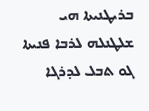ܒܪܝܛܢܝܬܐ ܗܝ ܫܠܛܢܠܗ ܠܪܒܐ ܦܢܝܬܐ ܓܘ ܬܒܠ ܠܕܪܓܐ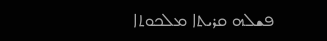ܦܫܠܗ ܩܪܝܬܐ ܡܠܟܘܬܐ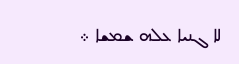ܠܐ ܓܢܝܐ ܥܠܗ ܫܡܫܐ ܀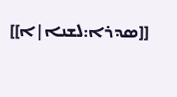[[ܣܕܪܐ:ܠܫܢܐ|ܐ]]